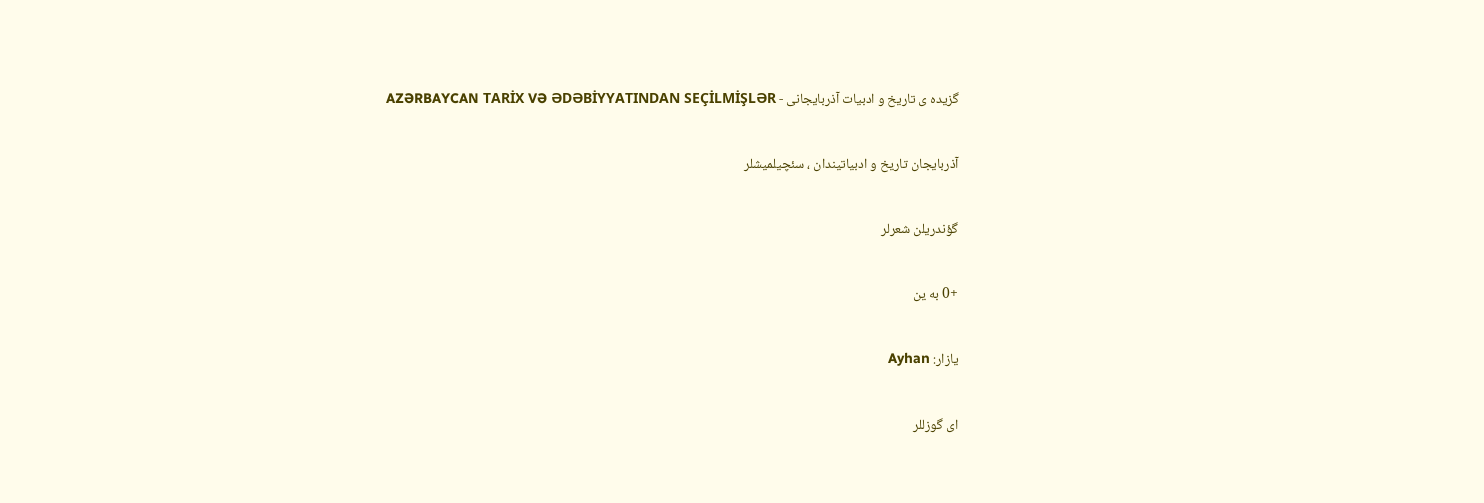گزیده ی تاریخ و ادبیات آذربایجانی - AZƏRBAYCAN TARİX VƏ ƏDƏBİYYATINDAN SEÇİLMİŞLƏR

آذربایجان تاریخ و ادبیاتیندان ، سئچیلمیشلر

گؤندریلن شعرلر

+0 به ین

یازار: Ayhan

ای گوزللر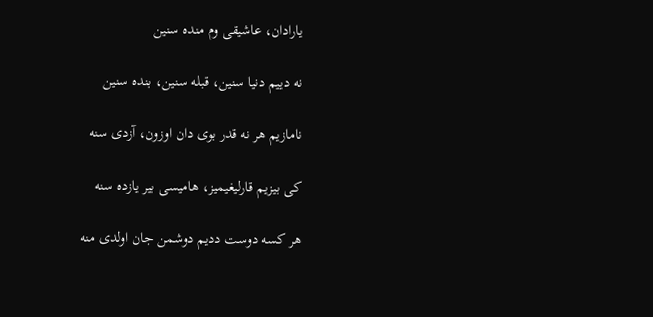یارادان، عاشیقی وم منده سنین

نه دییم دنیا سنین، قبله سنین، بنده سنین

نامازیم هر نه قدر بوی دان اوزون، آزدی سنه

كی بیزیم قارلیغیمیز، هامیسی بیر یازده سنه

هر كسه دوست ددیم دوشمن جان اولدی منه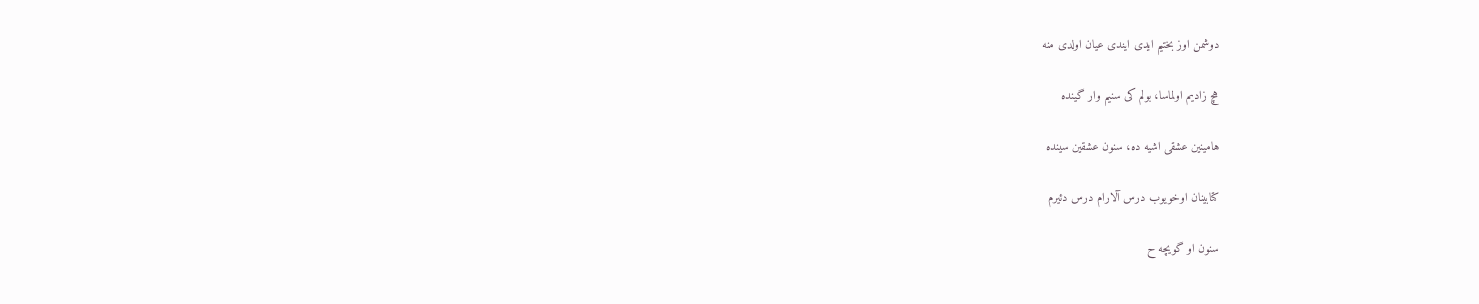دوشمن اوز بختیم ایدی ایندی عیان اولدی منه

هچ زادیم اولماسا، بولم كی سنیم وار گینده

هامینین عشقی اشیه ده، سنون عشقین سینده

كتابینان اوخویوب درس آلارام درس دئیرم

سنون او گویچه ح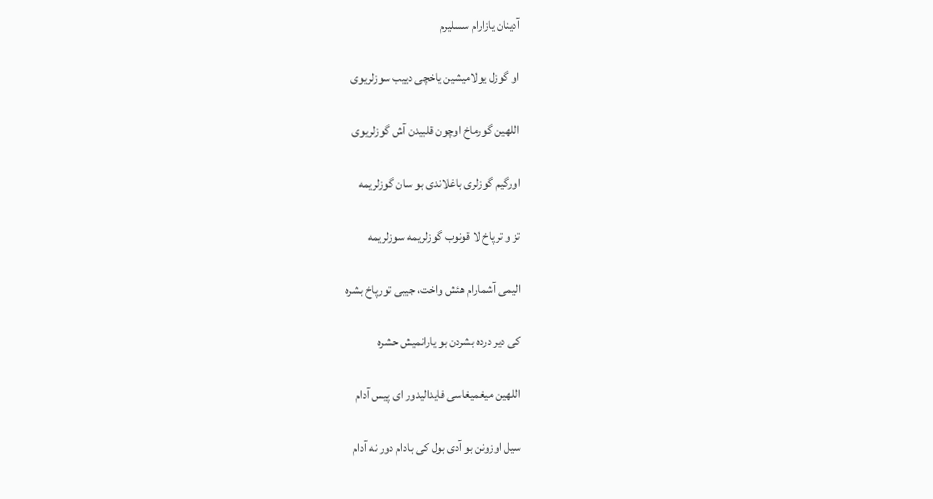آدینان یازارام سسلیرم

او گوزل یولامیشین یاخچی دییب سوزلریوی

اللهین گورماخ اوچون قلبیدن آش گوزلریوی

اورگیم گوزلری باغلاندی بو سان گوزلریمه

تز و ترپاخ لا قونوب گوزلریمه سوزلریمه

الیمی آشمارام هئش واخت، جیبی تورپاخ بشره

كی دیر درده بشردن بو یارانمیش حشره

اللهین میغمیغاسی فایدالیدور ای پیس آدام

سیل اوزونن بو آدی بول كی بادام دور نه آدام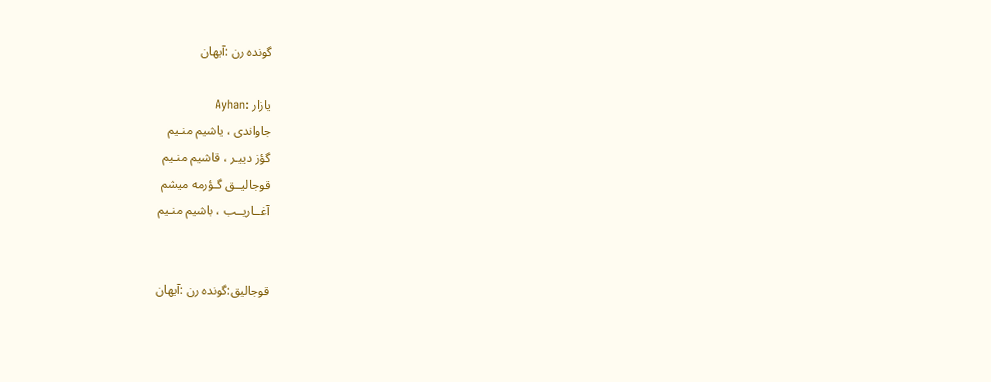گونده رن :آیهان

یازار :Ayhan
جاواندی ، یاشیم منـیم
گؤز دییـر ، قاشیم منـیم
قوجالیــق گـؤرمه میشم
آغــاریــب ، باشیم منـیم


قوجالیق:گونده رن :آیهان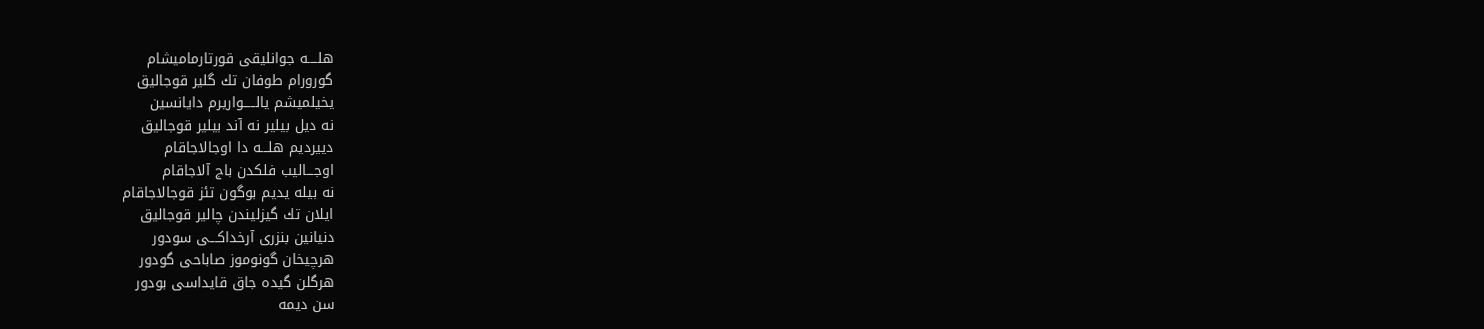هلــــه جوانلیقی قورتارمامیشام
گورورام طوفان تك گلیر قوجالیق
یخیلمیشم یالـــــواریرم دایانسین
نه دیل بیلیر نه آند بیلیر قوجالیق
دییردیم هلـــه دا اوجالاجاقام
اوجـــالیب فلكدن باج آلاجاقام
نه بیله یدیم بوگون تئز قوجالاجاقام
ایلان تك گیزلیندن چالیر قوجالیق
دنیانین بنزری آرخداكـــی سودور
هرچیخان گونوموز صاباحی گودور
هرگلن گیده جاق قایداسی بودور
سن دیمه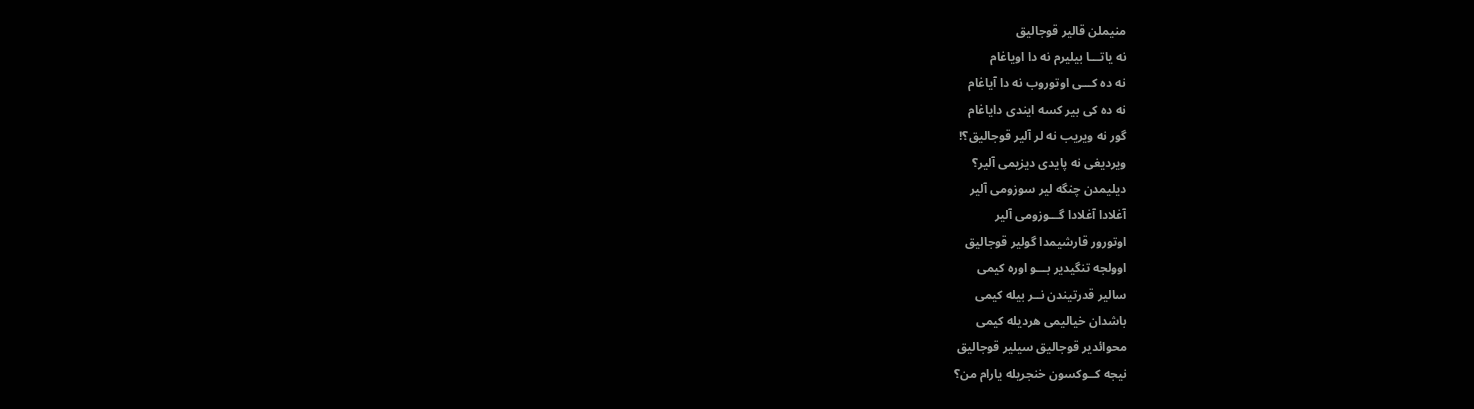منیملن قالیر قوجالیق
نه یاتـــا بیلیرم نه دا اویاغام
نه ده كـــی اوتوروب نه دا آیاغام
نه ده كی بیر كسه ایندی دایاغام
گور نه ویریب نه لر آلیر قوجالیق؟!
ویردیغی نه پایدی دیزیمی آلیر؟
دیلیمدن چنگه لیر سوزومی آلیر
آغلادا آغلادا گـــوزومی آلیر
اوتورور قارشیمدا گولیر قوجالیق
اوولجه تنگیدیر بـــو اوره كیمی
سالیر قدرتیندن نــر بیله كیمی
باشدان خیالیمی هردیله كیمی
محوائدیر قوجالیق سیلیر قوجالیق
نیجه كــوكسون خنجریله یارام من؟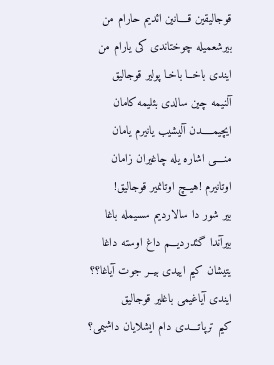قوجالیقین قــــانین ائدیم حارام من
بیرشعمیله چوختاندی كی یارام من
ایندی باخــا باخـا پولیر قوجالیق
آلنیمه چین سالدی بئلیمه كامان
ایچیمـــــدن آلیشیب یانیرم یامان
منــــی اشاره یله چاغیران زامان
اوتانیرم !هیــچ اوتانمیر قوجالیق!
بیر شور دا سالاردیم سسیمله باغا
بیرآندا گئدردیـــم داغ اوسته داغا
یتیشان كیم اییدی بیــر جوت آیاغا؟؟
ایندی آیاغیمی باغلیر قوجالیق
كیم ترپاتــــدی دام ایشلایان داشیمی؟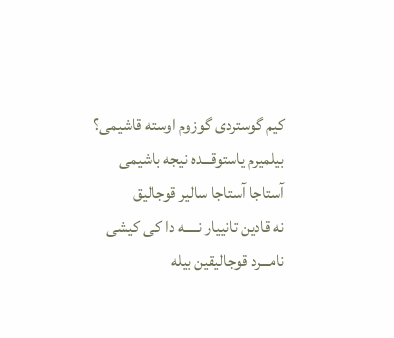كیم گوستردی گوزوم اوسته قاشیمی؟
بیلمیرم یاستوقـــده نیجه باشیمی
آستاجا آستاجا سالیر قوجالیق
نه قادین تانییار نـــــه دا كی كیشی
نامـــرد قوجالیقین بیله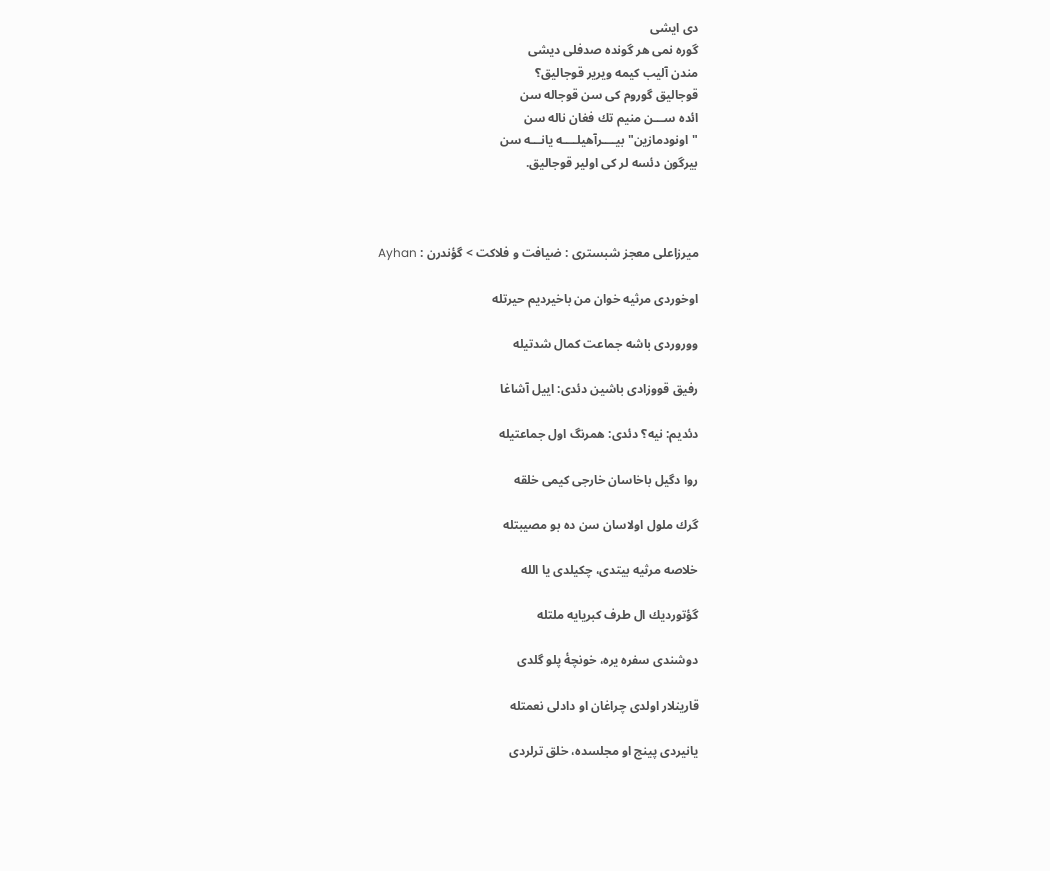دی ایشی
گوره نمی هر گونده صدفلی دیشی
مندن آلیب كیمه ویریر قوجالیق؟
قوجالیق گوروم كی سن قوجاله سن
ائده ســـن منیم تك فغان ناله سن
"اونودمازین"بیــــرآهیلــــه یانـــه سن
بیرگون دئسه لر كی اولیر قوجالیق.



میرزاعلی معجز شبستری : ضیافت و فلاكت > گؤندرن : Ayhan

اوخوردی مرثیه خوان من باخیردیم حیرتله

ووروردی باشه جماعت كمال شدتیله

رفیق قووزادی باشین دئدی: اییل آشاغا

دئدیم: نیه؟ دئدی: همرنگ اول جماعتیله

روا دگیل باخاسان خارجی كیمی خلقه

گرك ملول اولاسان سن ده بو مصیبتله

خلاصه مرثیه بیتدی، چكیلدی یا الله

گؤتوردیك ال طرف كبریایه ملتله

دوشندی سفره یره، خونچۀ پلو گلدی

قارینلار اولدی چراغان او دادلی نعمتله

یانیردی پینج او مجلسده، خلق ترلردی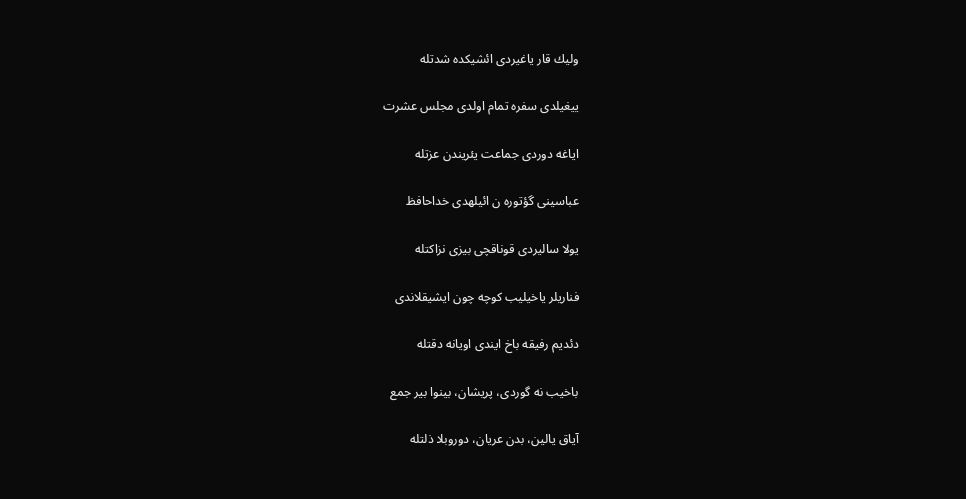ولیك قار یاغیردی ائشیكده شدتله

ییغیلدی سفره تمام اولدی مجلس عشرت

ایاغه دوردی جماعت یئریندن عزتله

عباسینی گؤتوره ن ائیلهدی خداحافظ

یولا سالیردی قوناقچی بیزی نزاكتله

فناریلر یاخیلیب كوچه چون ایشیقلاندی

دئدیم رفیقه باخ ایندی اویانه دقتله

باخیب نه گوردی، پریشان، بینوا بیر جمع

آیاق یالین، بدن عریان، دوروبلا ذلتله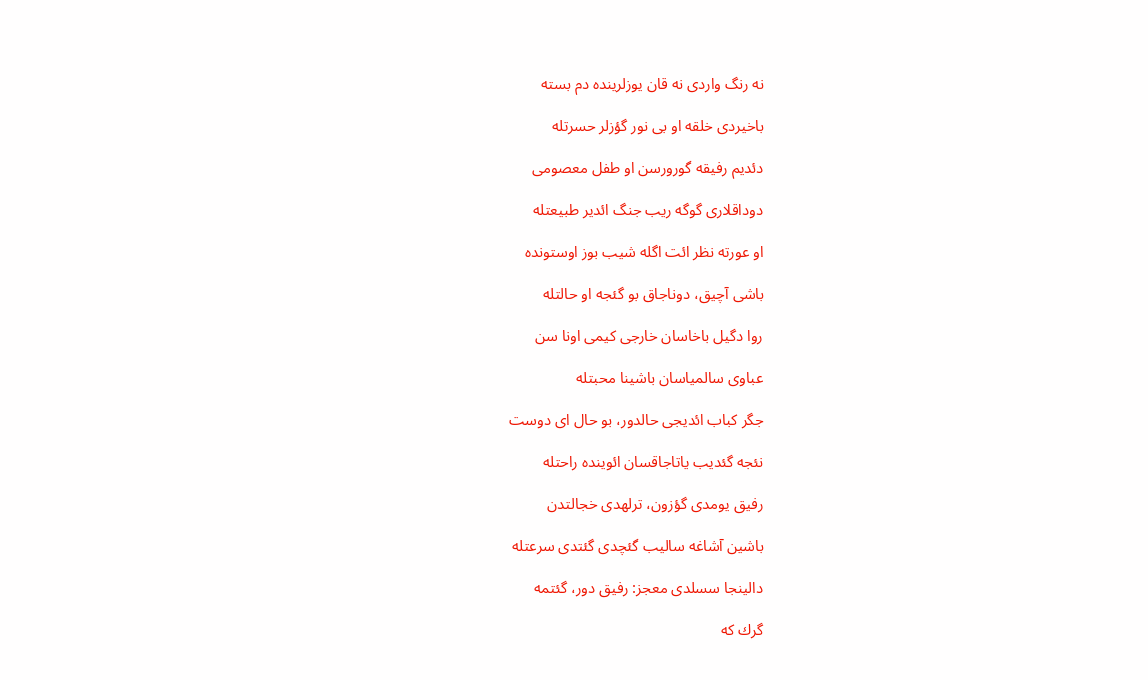نه رنگ واردی نه قان یوزلرینده دم بسته

باخیردی خلقه او بی نور گؤزلر حسرتله

دئدیم رفیقه گورورسن او طفل معصومی

دوداقلاری گوگه ریب جنگ ائدیر طبیعتله

او عورته نظر ائت اگله شیب بوز اوستونده

باشی آچیق، دوناجاق بو گئجه او حالتله

روا دگیل باخاسان خارجی كیمی اونا سن

عباوی سالمیاسان باشینا محبتله

جگر كباب ائدیجی حالدور، بو حال ای دوست

نئجه گئدیب یاتاجاقسان ائوینده راحتله

رفیق یومدی گؤزون، ترلهدی خجالتدن

باشین آشاغه سالیب گئچدی گئتدی سرعتله

دالینجا سسلدی معجز: رفیق دور، گئتمه

گرك كه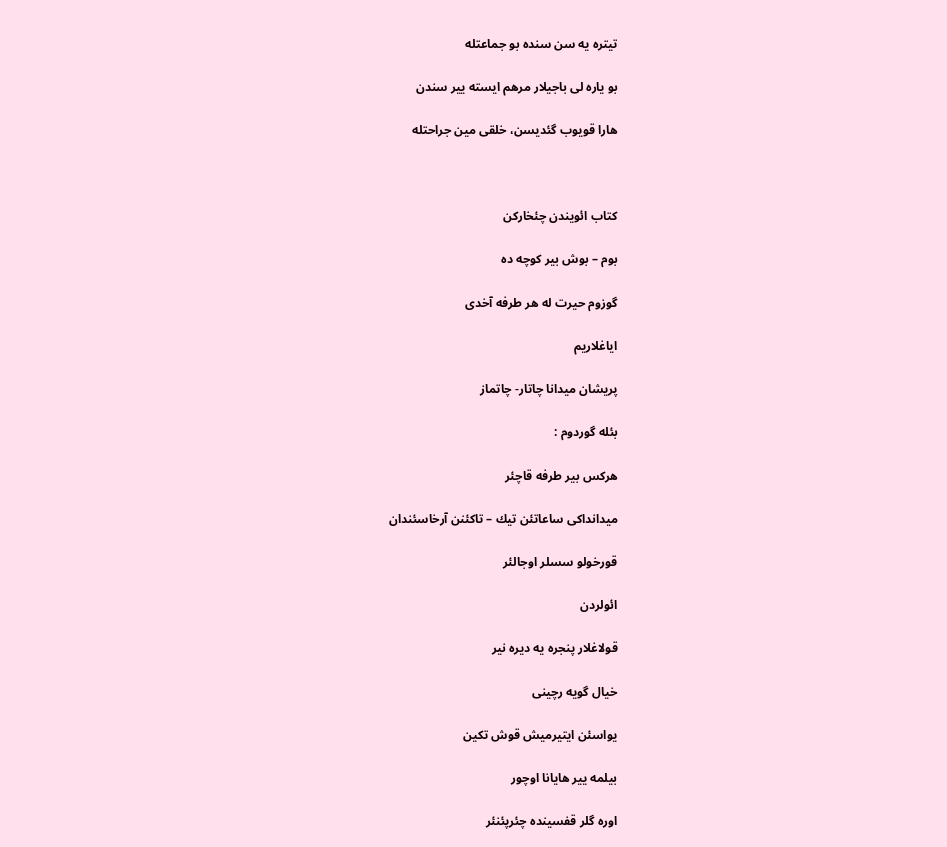تیتره یه سن سنده بو جماعتله

بو یاره لی باجیلار مرهم ایسته ییر سندن

هارا قویوب گئدیسن، خلقی مین جراحتله



كتاب ائویندن چئخاركن

بوم – بوش بیر كوچه ده

گوزوم حیرت له هر طرفه آخدی

ایاغلاریم

پریشان میدانا چاتار- چاتماز

بئله گوردوم :

هركس بیر طرفه قاچئر

میدانداكی ساعاتئن تیك – تاكئنن آرخاسئندان

قورخولو سسلر اوجالئر

ائولردن

قولاغلار پنجره یه دیره نیر

خیال گویه رچینی

یواسئن ایتیرمیش قوش تكین

بیلمه ییر هایانا اوچور

اوره گلر قفسینده چئرپئنئر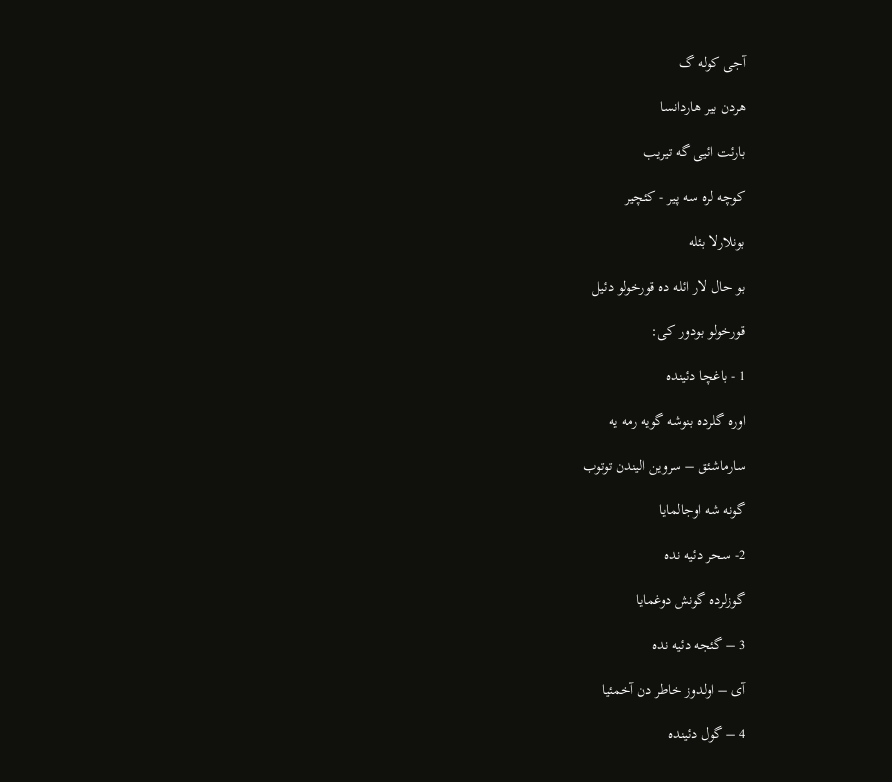آجی كوله گ

هردن بیر هاردانسا

بارئت ائیی گه تیریب

كوچه لره سه پیر - كئچیر

بونلارلا بئله

بو حال لار ائله ده قورخولو دئیل

قورخولو بودور كی:

1 - باغچا دئینده

اوره گلرده بنوشه گویه رمه یه

سارماشئق – سروین الیندن توتوب

گونه شه اوجالمایا

2- سحر دئیه نده

گوزلرده گونش دوغمایا

3 – گئجه دئیه نده

آی – اولدوز خاطر دن آخمئیا

4 – گول دئینده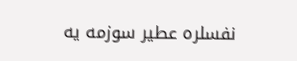نفسلره عطیر سوزمه یه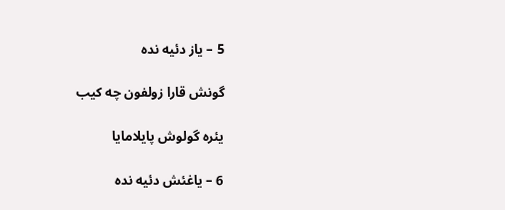5 – یاز دئیه نده

گونش قارا زولفون چه كیب

یئره گولوش پایلامایا

6 – یاغئش دئیه نده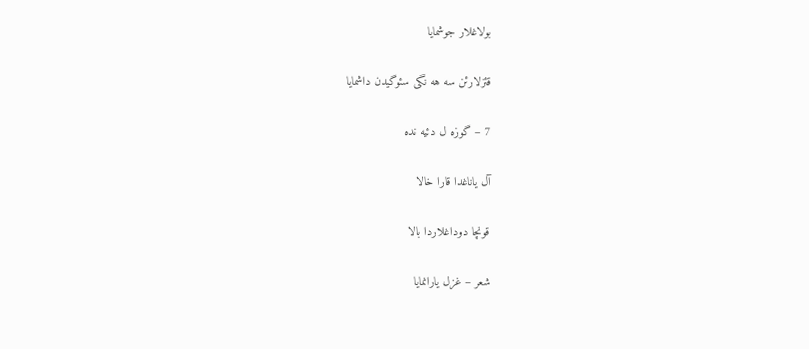بولاغلار جوشمایا

قئزلارئن سه هه نگی سئوگیدن داشمایا

7 – گوزه ل دئیه نده

آل یاناغدا قارا خالا

قونچا دوداغلاردا بالا

شعر – غزل یارانمایا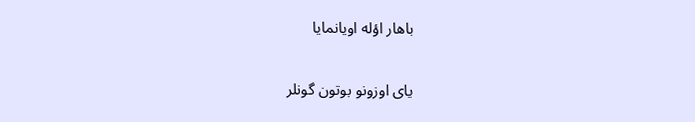باهار اؤله اویانمایا

یای اوزونو بوتون گونلر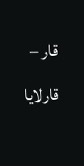قار – قارلایا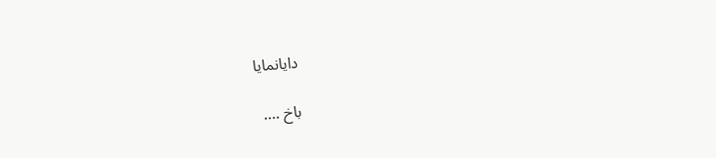دایانمایا

باخ ....